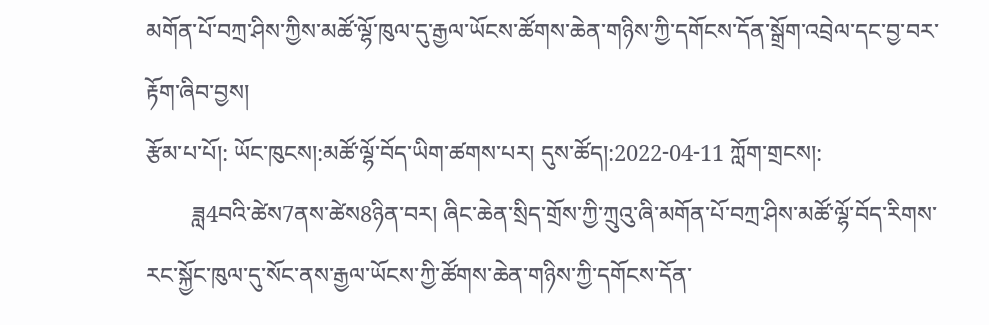མགོན་པོ་བཀྲ་ཤིས་ཀྱིས་མཚོ་ལྷོ་ཁུལ་དུ་རྒྱལ་ཡོངས་ཚོགས་ཆེན་གཉིས་ཀྱི་དགོངས་དོན་སྒྲོག་འབྲེལ་དང་བྱ་བར་རྟོག་ཞིབ་བྱས།
རྩོམ་པ་པོ།: ཡོང་ཁུངས།:མཚོ་ལྷོ་བོད་ཡིག་ཚགས་པར། དུས་ཚོད།:2022-04-11 ཀློག་གྲངས།:
        ཟླ4བའི་ཚེས7ནས་ཚེས8ཉིན་བར། ཞིང་ཆེན་སྲིད་གྲོས་ཀྱི་ཀྲུའུ་ཞི་མགོན་པོ་བཀྲ་ཤིས་མཚོ་ལྷོ་བོད་རིགས་རང་སྐྱོང་ཁུལ་དུ་སོང་ནས་རྒྱལ་ཡོངས་ཀྱི་ཚོགས་ཆེན་གཉིས་ཀྱི་དགོངས་དོན་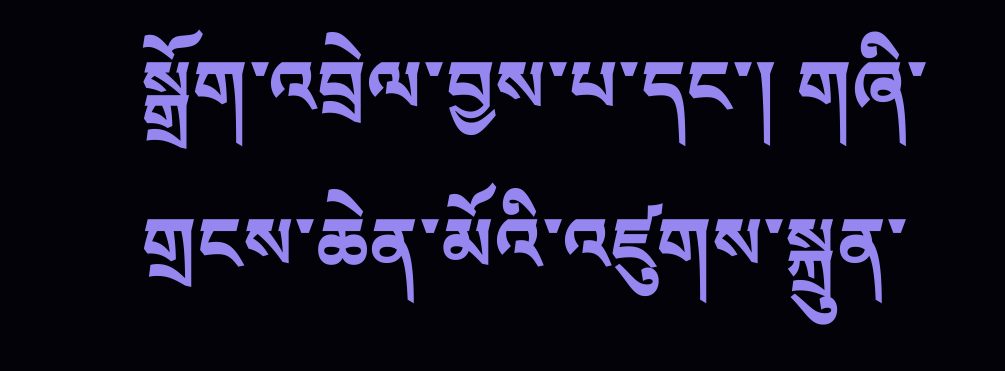སྒྲོག་འབྲེལ་བྱས་པ་དང་། གཞི་གྲངས་ཆེན་མོའི་འཛུགས་སྐྲུན་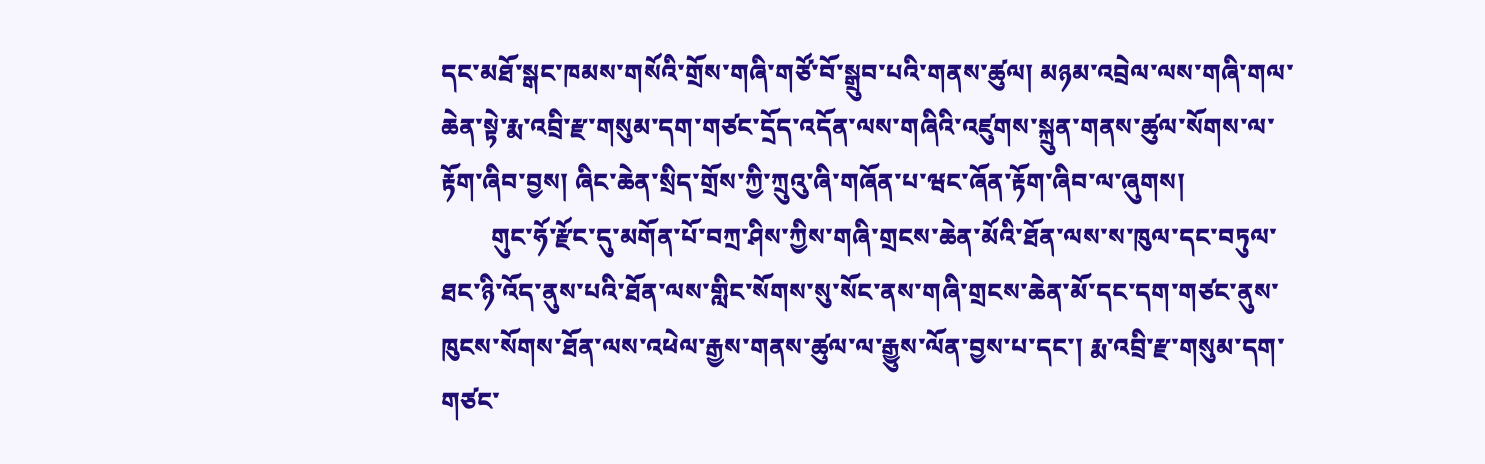དང་མཐོ་སྒང་ཁམས་གསོའི་གྲོས་གཞི་གཙོ་བོ་སྒྲུབ་པའི་གནས་ཚུལ། མཉམ་འབྲེལ་ལས་གཞི་གལ་ཆེན་སྟེ་རྨ་འབྲི་རྫ་གསུམ་དག་གཙང་དྲོད་འདོན་ལས་གཞིའི་འཛུགས་སྐྲུན་གནས་ཚུལ་སོགས་ལ་རྟོག་ཞིབ་བྱས། ཞིང་ཆེན་སྲིད་གྲོས་ཀྱི་ཀྲུའུ་ཞི་གཞོན་པ་ཝང་ཞོན་རྟོག་ཞིབ་ལ་ཞུགས།
        གུང་ཧོ་རྫོང་དུ་མགོན་པོ་བཀྲ་ཤིས་ཀྱིས་གཞི་གྲངས་ཆེན་མོའི་ཐོན་ལས་ས་ཁུལ་དང་བཏུལ་ཐང་ཉི་འོད་ནུས་པའི་ཐོན་ལས་གླིང་སོགས་སུ་སོང་ནས་གཞི་གྲངས་ཆེན་མོ་དང་དག་གཙང་ནུས་ཁུངས་སོགས་ཐོན་ལས་འཕེལ་རྒྱས་གནས་ཚུལ་ལ་རྒྱུས་ལོན་བྱས་པ་དང་། རྨ་འབྲི་རྫ་གསུམ་དག་གཙང་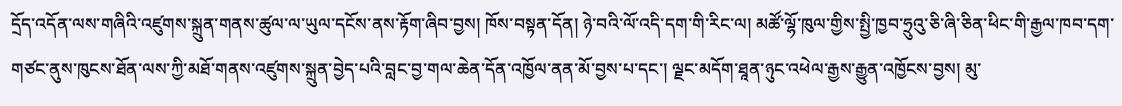དྲོད་འདོན་ལས་གཞིའི་འཛུགས་སྐྲུན་གནས་ཚུལ་ལ་ཡུལ་དངོས་ནས་རྟོག་ཞིབ་བྱས། ཁོས་བསྟན་དོན། ཉེ་བའི་ལོ་འདི་དག་གི་རིང་ལ། མཚོ་ལྷོ་ཁུལ་གྱིས་སྤྱི་ཁྱབ་ཧྲུའུ་ཅི་ཞི་ཅིན་ཕིང་གི་རྒྱལ་ཁབ་དག་གཙང་ནུས་ཁུངས་ཐོན་ལས་ཀྱི་མཐོ་གནས་འཛུགས་སྐྲུན་བྱེད་པའི་བླང་བྱ་གལ་ཆེན་དོན་འཁྱོལ་ནན་མོ་བྱས་པ་དང་། ལྗང་མདོག་ཐཱན་ཉུང་འཕེལ་རྒྱས་རྒྱུན་འཁྱོངས་བྱས། མུ་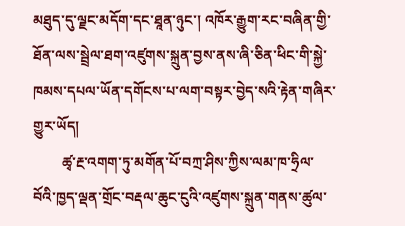མཐུད་དུ་ལྗང་མདོག་དང་ཐཱན་ཉུང་། འཁོར་རྒྱུག་རང་བཞིན་གྱི་ཐོན་ལས་སྦྲེལ་ཐག་འཛུགས་སྐྲུན་བྱས་ནས་ཞི་ཅིན་ཕིང་གི་སྐྱེ་ཁམས་དཔལ་ཡོན་དགོངས་པ་ལག་བསྟར་བྱེད་སའི་རྟེན་གཞིར་གྱུར་ཡོད།
        ཚྭ་རྔ་འགག་ཏུ་མགོན་པོ་བཀྲ་ཤིས་ཀྱིས་ལམ་ཁ་ཧྲིལ་བོའི་ཁྱད་ལྡན་གྲོང་བརྡལ་ཆུང་ངུའི་འཛུགས་སྐྲུན་གནས་ཚུལ་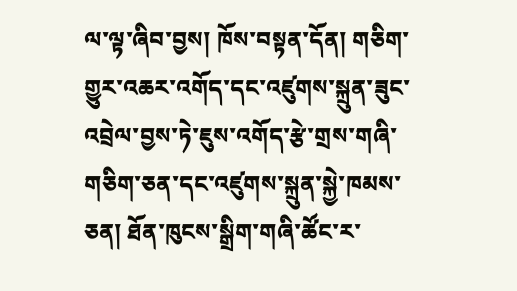ལ་ལྟ་ཞིབ་བྱས། ཁོས་བསྟན་དོན། གཅིག་གྱུར་འཆར་འགོད་དང་འཛུགས་སྐྲུན་ཟུང་འབྲེལ་བྱས་ཏེ་ཇུས་འགོད་རྩེ་གྲས་གཞི་གཅིག་ཅན་དང་འཛུགས་སྐྲུན་སྐྱེ་ཁམས་ཅན། ཐོན་ཁུངས་སྒྲིག་གཞི་ཚོང་ར་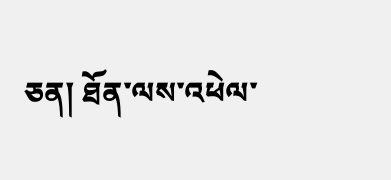ཅན། ཐོན་ལས་འཕེལ་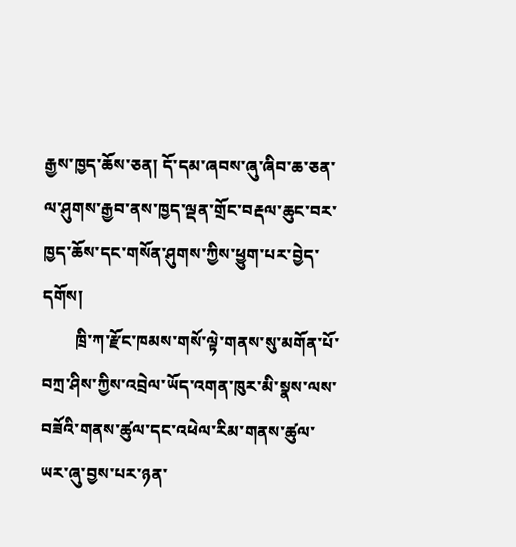རྒྱས་ཁྱད་ཆོས་ཅན། དོ་དམ་ཞབས་ཞུ་ཞིབ་ཆ་ཅན་ལ་ཤུགས་རྒྱབ་ནས་ཁྱད་ལྡན་གྲོང་བརྡལ་ཆུང་བར་ཁྱད་ཆོས་དང་གསོན་ཤུགས་ཀྱིས་ཕྱུག་པར་བྱེད་དགོས།
        ཁྲི་ཀ་རྫོང་ཁམས་གསོ་ལྟེ་གནས་སུ་མགོན་པོ་བཀྲ་ཤིས་ཀྱིས་འབྲེལ་ཡོད་འགན་ཁུར་མི་སྣས་ལས་བཟོའི་གནས་ཚུལ་དང་འཕེལ་རིམ་གནས་ཚུལ་ཡར་ཞུ་བྱས་པར་ཉན་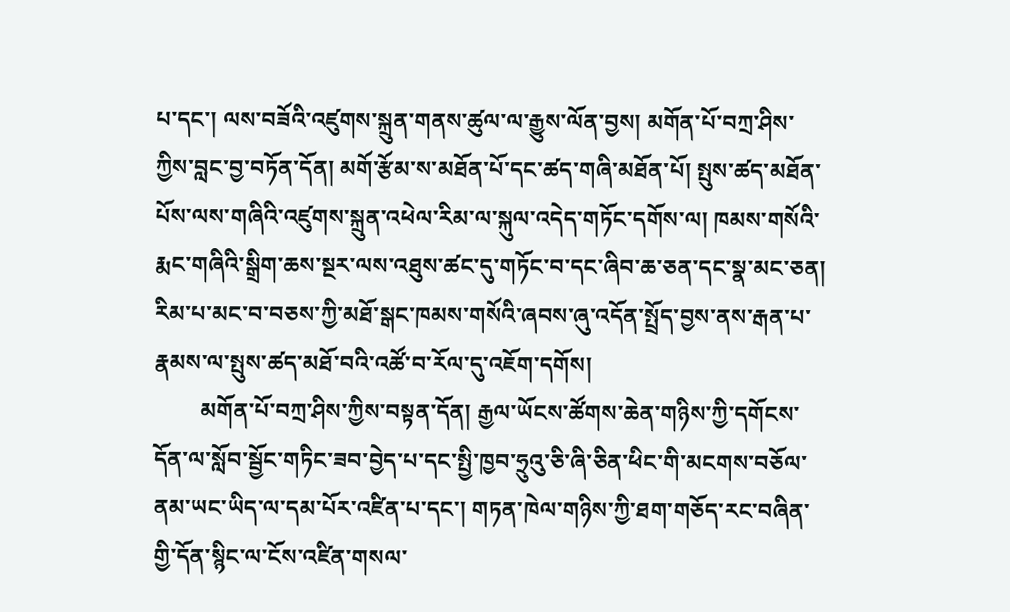པ་དང་། ལས་བཟོའི་འཛུགས་སྐྲུན་གནས་ཚུལ་ལ་རྒྱུས་ལོན་བྱས། མགོན་པོ་བཀྲ་ཤིས་ཀྱིས་བླང་བྱ་བཏོན་དོན། མགོ་རྩོམ་ས་མཐོན་པོ་དང་ཚད་གཞི་མཐོན་པོ། སྤུས་ཚད་མཐོན་པོས་ལས་གཞིའི་འཛུགས་སྐྲུན་འཕེལ་རིམ་ལ་སྐུལ་འདེད་གཏོང་དགོས་ལ། ཁམས་གསོའི་རྨང་གཞིའི་སྒྲིག་ཆས་སྔར་ལས་འཐུས་ཚང་དུ་གཏོང་བ་དང་ཞིབ་ཆ་ཅན་དང་སྣ་མང་ཅན། རིམ་པ་མང་བ་བཅས་ཀྱི་མཐོ་སྒང་ཁམས་གསོའི་ཞབས་ཞུ་འདོན་སྤྲོད་བྱས་ནས་རྒན་པ་རྣམས་ལ་སྤུས་ཚད་མཐོ་བའི་འཚོ་བ་རོལ་དུ་འཇོག་དགོས།
        མགོན་པོ་བཀྲ་ཤིས་ཀྱིས་བསྟན་དོན། རྒྱལ་ཡོངས་ཚོགས་ཆེན་གཉིས་ཀྱི་དགོངས་དོན་ལ་སློབ་སྦྱོང་གཏིང་ཟབ་བྱེད་པ་དང་སྤྱི་ཁྱབ་ཧྲུའུ་ཅི་ཞི་ཅིན་ཕིང་གི་མངགས་བཅོལ་ནམ་ཡང་ཡིད་ལ་དམ་པོར་འཛིན་པ་དང་། གཏན་ཁེལ་གཉིས་ཀྱི་ཐག་གཅོད་རང་བཞིན་གྱི་དོན་སྙིང་ལ་ངོས་འཛིན་གསལ་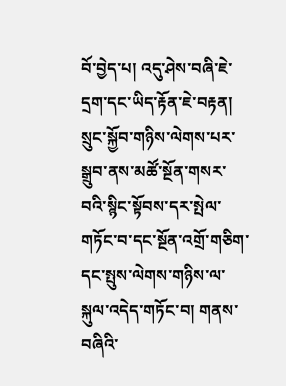བོ་བྱེད་པ། འདུ་ཤེས་བཞི་ཇེ་དྲག་དང་ཡིད་རྟོན་ཇེ་བརྟན། སྲུང་སྐྱོབ་གཉིས་ལེགས་པར་སྒྲུབ་ནས་མཚོ་སྔོན་གསར་བའི་སྙིང་སྟོབས་དར་སྤེལ་གཏོང་བ་དང་སྔོན་འགྲོ་གཅིག་དང་སྤུས་ལེགས་གཉིས་ལ་སྐུལ་འདེད་གཏོང་བ། གནས་བཞིའི་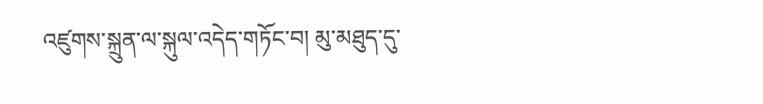འཛུགས་སྐྲུན་ལ་སྐུལ་འདེད་གཏོང་བ། མུ་མཐུད་དུ་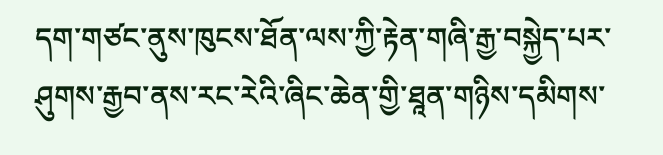དག་གཙང་ནུས་ཁུངས་ཐོན་ལས་ཀྱི་རྟེན་གཞི་རྒྱ་བསྐྱེད་པར་ཤུགས་རྒྱབ་ནས་རང་རེའི་ཞིང་ཆེན་གྱི་ཐཱན་གཉིས་དམིགས་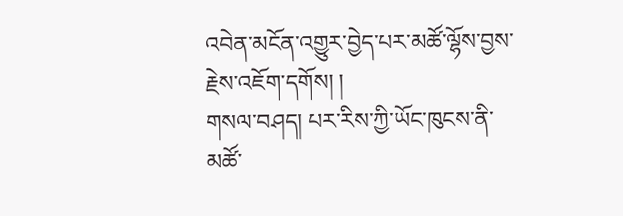འབེན་མངོན་འགྱུར་བྱེད་པར་མཚོ་ལྷོས་བྱས་རྗེས་འཇོག་དགོས། །
གསལ་བཤད། པར་རིས་ཀྱི་ཡོང་ཁུངས་ནི་མཚོ་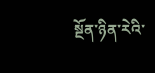སྔོན་ཉིན་རེའི་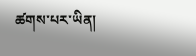ཚགས་པར་ཡིན།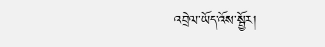འབྲེལ་ཡོད་འོས་སྦྱོར།